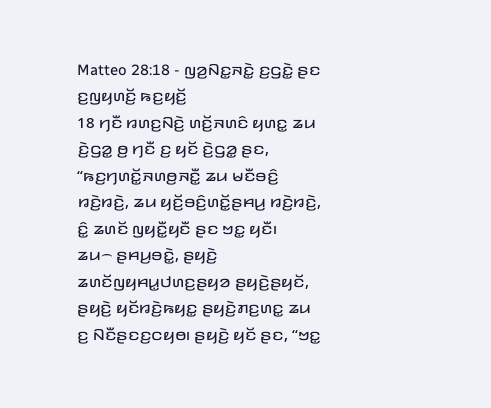Matteo 28:18 - ꤜꤤ꤬ꤡꤢ꤭ꤏꤢꤧ꤭ ꤢ꤬ꤞꤢꤧ꤭ ꤔꤢ ꤢ꤬ꤜꤟꤛꤢꤩ꤬ ꤒꤢ꤬ꤟꤢꤩ꤬
18 ꤚꤢꤪ ꤙꤛꤢ꤬ꤡꤢꤧ꤬ ꤛꤢꤩ꤬ꤏꤛꤢꤨ ꤟꤛꤢ꤭ ꤘꤣ ꤢꤧ꤬ꤞꤤ꤭ ꤥ꤬ ꤚꤢꤪ ꤢ꤬ ꤟꤢꤩ ꤢꤧ꤬ꤞꤤ꤭ ꤔꤢ, “ꤒꤢ꤬ꤚꤛꤢꤩ꤭ꤏꤛꤥ꤬ꤏꤢꤪ꤭ ꤘꤣ ꤗꤢꤪꤋꤢꤨ꤬ ꤙꤢꤧ꤬ꤙꤢꤧ꤬, ꤘꤣ ꤟꤢꤩ꤬ꤋꤢꤨ꤬ꤛꤢꤩ꤭ꤔꤌꤣ꤬ ꤙꤢꤧ꤬ꤙꤢꤧ꤬, ꤢꤨ꤭ ꤘꤛꤢꤩ ꤜꤟꤢꤪ꤭ꤟꤢꤪ ꤔꤢ ꤠꤢ꤭ ꤟꤢꤪ꤯
ꤘꤣ꤮ ꤔꤌꤣ꤬ꤋꤢꤧ꤭, ꤔꤟꤢꤧ꤬ ꤘꤛꤢꤩꤜꤟꤌꤣ꤭ꤓꤛꤢ꤬ꤔꤟꤤ ꤔꤟꤢꤧ꤬ꤔꤟꤢꤩ, ꤔꤟꤢꤧ꤬ ꤟꤢꤩꤙꤢꤧ꤬ꤒꤟꤢ꤭ ꤔꤟꤢꤧ꤬ꤊꤢ꤬ꤛꤢ꤭ ꤘꤣ ꤢ꤬ ꤡꤢꤪꤔꤢꤢ꤬ꤍꤟꤥ꤯ ꤔꤟꤢꤧ꤬ ꤟꤢꤩ ꤔꤢ, “ꤠꤢ꤭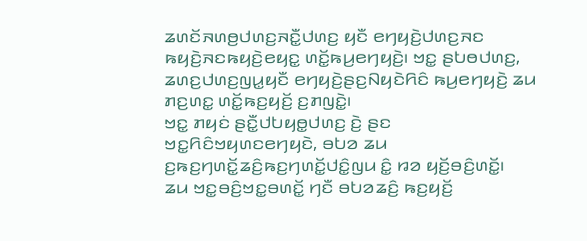ꤘꤛꤢꤩꤏꤛꤥ꤬ꤓꤛꤢ꤬ꤏꤢꤪ꤭ꤓꤛꤢ꤬ ꤟꤢꤪ ꤕꤚꤟꤢꤧ꤬ꤓꤛꤢ꤬ꤏꤢ ꤒꤟꤢꤧ꤬ꤏꤢꤒꤟꤢꤧ꤬ꤕꤟꤢ꤭ ꤛꤢꤩ꤭ꤒꤣ꤬ꤕꤚꤟꤢꤧ꤬꤯ ꤠꤢ꤭ ꤔꤝꤥꤓꤛꤢ꤬, ꤘꤛꤢ꤬ꤓꤛꤢ꤬ꤜꤣ꤭ꤟꤢꤪ ꤕꤚꤟꤢꤧ꤬ꤔꤢ꤬ꤡꤟꤢꤧꤖꤢꤨ ꤒꤣ꤬ꤕꤚꤟꤢꤧ꤬ ꤘꤣ ꤊꤢ꤬ꤛꤢ꤭ ꤛꤢꤩ꤭ꤒꤢ꤬ꤟꤢꤩ꤬ ꤢ꤬ꤊꤜꤢꤧ꤭꤯
ꤠꤢ꤭ ꤊꤟꤢꤦ ꤔꤢꤪ꤭ꤓꤝꤟꤥ꤭ꤓꤛꤢ꤬ ꤢꤧ꤬ ꤔꤢ ꤠꤢ꤭ꤖꤢꤨꤠꤟꤛꤢꤕꤚꤟꤢꤧ, ꤋꤝꤤ ꤘꤣ ꤢ꤬ꤒꤢ꤬ꤚꤛꤢꤩ꤭ꤘꤢꤨ꤬ꤒꤢ꤬ꤚꤛꤢꤩ꤭ꤓꤢꤨ꤭ꤜꤣ ꤢꤨ꤭ ꤙꤤ ꤟꤢꤩ꤬ꤋꤢꤨ꤬ꤛꤢꤩ꤭꤯
ꤘꤣ ꤠꤢ꤭ꤋꤢꤨ꤬ꤠꤢ꤭ꤋꤛꤢꤩ꤭ ꤚꤢꤪ ꤋꤝꤤꤘꤢꤨ꤬ ꤒꤢ꤬ꤟꤢꤩ꤬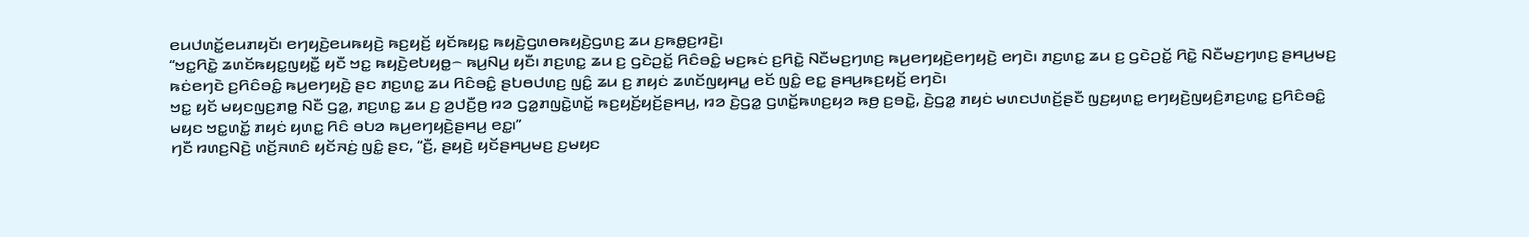ꤕꤣꤓꤛꤢꤩ꤭ꤕꤣꤊꤟꤢꤩ꤯ ꤕꤚꤟꤢꤧ꤬ꤕꤣꤒꤟꤢꤧ꤬ ꤒꤢ꤬ꤟꤢꤩ꤬ ꤟꤢꤩꤒꤟꤢ꤭ ꤒꤟꤢꤧ꤬ꤞꤛꤥꤒꤟꤢꤧ꤬ꤞꤛꤢ꤬ ꤘꤣ ꤢ꤬ꤒꤥ꤭ꤢ꤬ꤙꤢꤧ꤬꤯
“ꤠꤢ꤭ꤖꤢꤧ꤭ ꤘꤛꤢꤩꤒꤟꤢ꤭ꤜꤟꤢꤪ꤭ ꤟꤢꤪ ꤠꤢ꤭ ꤒꤟꤢꤧ꤬ꤕꤝꤟꤥ꤭꤮ ꤒꤣ꤬ꤡꤣ꤬ ꤟꤢꤪ꤯ ꤊꤢ꤬ꤛꤢ꤭ ꤘꤣ ꤢ꤬ ꤞꤢꤧꤑꤢꤩ꤭ ꤖꤢꤨꤋꤢꤨ꤭ ꤗꤢ꤬ꤒꤢꤦ ꤢ꤬ꤖꤢꤧ꤭ ꤡꤢꤪꤗꤢ꤬ꤚꤛꤢ꤬ ꤒꤣ꤬ꤕꤚꤟꤢꤧ꤬ꤕꤚꤟꤢꤧ꤬ ꤕꤚꤢꤧ꤯ ꤊꤢ꤬ꤛꤢ꤭ ꤘꤣ ꤢ꤬ ꤞꤢꤧꤑꤢꤩ꤭ ꤖꤢꤧ꤭ ꤡꤢꤪꤗꤢ꤬ꤚꤛꤢ꤬ ꤔꤌꤣ꤬ꤗꤢ꤬ ꤒꤢꤦꤕꤚꤢꤧ ꤢ꤬ꤖꤢꤨꤋꤢꤨ꤭ ꤒꤣ꤬ꤕꤚꤟꤢꤧ꤬ ꤔꤢ ꤊꤢ꤬ꤛꤢ꤭ ꤘꤣ ꤖꤢꤨꤋꤢꤨ꤭ ꤔꤝꤥꤓꤛꤢ꤬ ꤜꤢꤨ꤭ ꤘꤣ ꤢ꤬ ꤊꤟꤢꤦ ꤘꤛꤢꤩꤜꤟꤌꤣ꤭ ꤕꤢꤩ ꤜꤢꤨ꤭ ꤕꤢ꤭ ꤔꤌꤣ꤬ꤒꤢ꤬ꤟꤢꤩ꤬ ꤕꤚꤢꤧ꤯
ꤠꤢ꤭ ꤟꤢꤩ ꤗꤟꤢꤜꤢ꤬ꤊꤥ꤭ ꤡꤢꤪ ꤞꤤ꤭, ꤊꤢ꤬ꤛꤢ꤭ ꤘꤣ ꤢ꤬ ꤤ꤬ꤓꤢꤪ꤬ꤥ꤬ ꤙꤤ ꤞꤤ꤭ꤊꤜꤢꤧ꤭ꤛꤢꤩ꤭ ꤒꤢ꤬ꤟꤢꤩ꤬ꤟꤢꤩ꤬ꤔꤌꤣ꤬, ꤙꤤ ꤢꤧ꤬ꤞꤤ꤭ ꤞꤛꤢꤩ꤭ꤒꤛꤢ꤬ꤟꤤ ꤒꤥ꤬ ꤢ꤬ꤋꤢꤧ꤭, ꤢꤧ꤬ꤞꤤ꤭ ꤊꤟꤢꤦ ꤗꤛꤢꤓꤛꤢꤩ꤬ꤔꤢꤪ ꤜꤢ꤬ꤟꤛꤢ꤭ ꤕꤚꤟꤢꤧ꤬ꤜꤟꤢꤨ꤬ꤊꤢ꤬ꤛꤢ꤭ ꤢ꤬ꤖꤢꤨꤋꤢꤨ꤭ ꤗꤟꤢ ꤠꤢ꤭ꤛꤢꤩ꤭ ꤊꤟꤢꤦ ꤟꤛꤢ꤭ ꤖꤢꤨ ꤋꤝꤤ ꤒꤣ꤬ꤕꤚꤟꤢꤧ꤬ꤔꤌꤣ꤬ ꤕꤢ꤭꤯”
ꤚꤢꤪ ꤙꤛꤢ꤬ꤡꤢꤧ꤬ ꤛꤢꤩ꤬ꤏꤛꤢꤨ ꤟꤢꤩꤏꤢꤦ꤬ ꤜꤢꤨ꤭ ꤔꤢ, “ꤢꤪ꤬, ꤔꤟꤢꤧ꤬ ꤟꤢꤩꤔꤌꤣ꤬ꤗꤢ꤬ ꤢ꤬ꤗꤟꤢ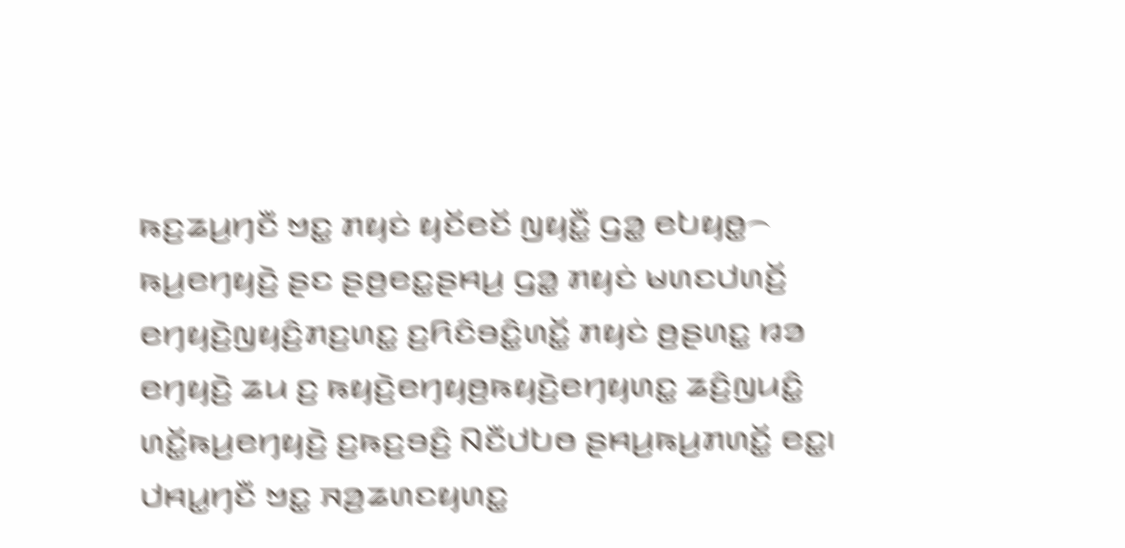ꤒꤢ꤬ꤘꤣ꤬ꤚꤢꤪ ꤠꤢ꤭ ꤊꤟꤢꤦ ꤟꤢꤩꤕꤢꤩ ꤜꤟꤢꤪ꤭ ꤞꤤ꤭ ꤕꤝꤟꤥ꤭꤮ ꤒꤣ꤬ꤕꤚꤟꤢꤧ꤬ ꤔꤢ ꤔꤥ꤬ꤕꤢ꤭ꤔꤌꤣ꤬ ꤞꤤ꤭ ꤊꤟꤢꤦ ꤗꤛꤢꤓꤛꤢꤩ꤬ ꤕꤚꤟꤢꤧ꤬ꤜꤟꤢꤨ꤬ꤊꤢ꤬ꤛꤢ꤭ ꤢ꤬ꤖꤢꤨꤋꤢꤨ꤭ꤛꤢꤩ꤭ ꤊꤟꤢꤦ ꤥ꤬ꤔꤛꤢ꤭ ꤙꤤ ꤕꤚꤟꤢꤧ꤬ ꤘꤣ ꤢ꤬ ꤒꤟꤢꤧ꤬ꤕꤚꤟꤥ꤬ꤒꤟꤢꤧ꤬ꤕꤚꤟꤛꤢ꤭ ꤘꤢꤨ꤬ꤜꤣꤢꤨ꤭ ꤛꤢꤩ꤭ꤒꤣ꤬ꤕꤚꤟꤢꤧ꤬ ꤢ꤬ꤒꤢ꤬ꤋꤢꤨ꤬ ꤡꤢꤪꤓꤝꤥ ꤔꤌꤣ꤬ꤒꤣ꤬ꤊꤛꤢꤩ꤭ ꤕꤢ꤭꤯ ꤓꤌꤣ꤭ꤚꤢꤪ ꤠꤢ꤭ ꤏꤤ꤬ꤘꤛꤢꤟꤛꤢ꤭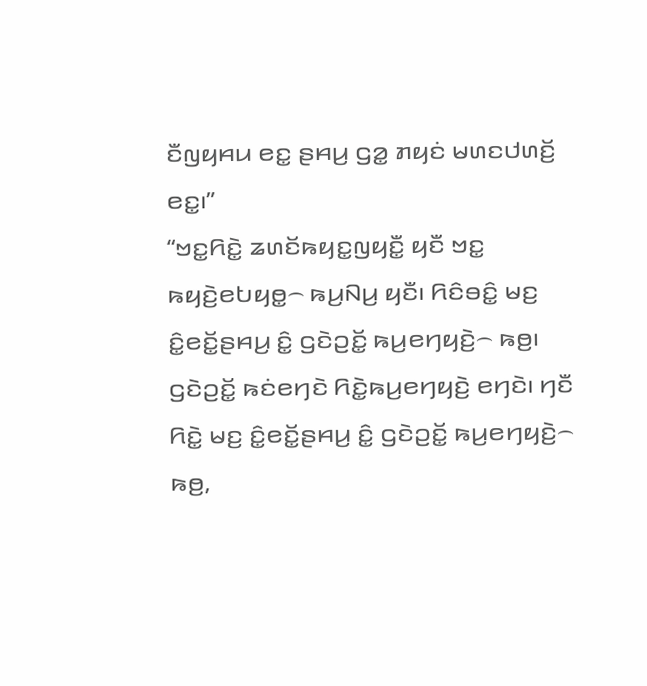ꤢꤪꤜꤟꤌꤣ ꤕꤢ꤭ ꤔꤌꤣ꤬ ꤞꤤ꤭ ꤊꤟꤢꤦ ꤗꤛꤢꤓꤛꤢꤩ꤬ ꤕꤢ꤭꤯”
“ꤠꤢ꤭ꤖꤢꤧ꤭ ꤘꤛꤢꤩꤒꤟꤢ꤭ꤜꤟꤢꤪ꤭ ꤟꤢꤪ ꤠꤢ꤭ ꤒꤟꤢꤧ꤬ꤕꤝꤟꤥ꤭꤮ ꤒꤣ꤬ꤡꤣ꤬ ꤟꤢꤪ꤯ ꤖꤢꤨꤋꤢꤨ꤭ ꤗꤢ꤬ ꤢꤨ꤭ꤕꤢꤩ꤭ꤔꤌꤣ꤬ ꤢꤨ꤭ ꤞꤢꤧꤑꤢꤩ꤭ ꤒꤣ꤬ꤕꤚꤟꤢꤧ꤬꤮ ꤒꤥ꤬꤯ ꤞꤢꤧꤑꤢꤩ꤭ ꤒꤢꤦꤕꤚꤢꤧ ꤖꤢꤧ꤭ꤒꤣ꤬ꤕꤚꤟꤢꤧ꤬ ꤕꤚꤢꤧ꤯ ꤚꤢꤪ ꤖꤢꤧ꤭ ꤗꤢ꤬ ꤢꤨ꤭ꤕꤢꤩ꤭ꤔꤌꤣ꤬ ꤢꤨ꤭ ꤞꤢꤧꤑꤢꤩ꤭ ꤒꤣ꤬ꤕꤚꤟꤢꤧ꤬꤮ ꤒꤥ꤬,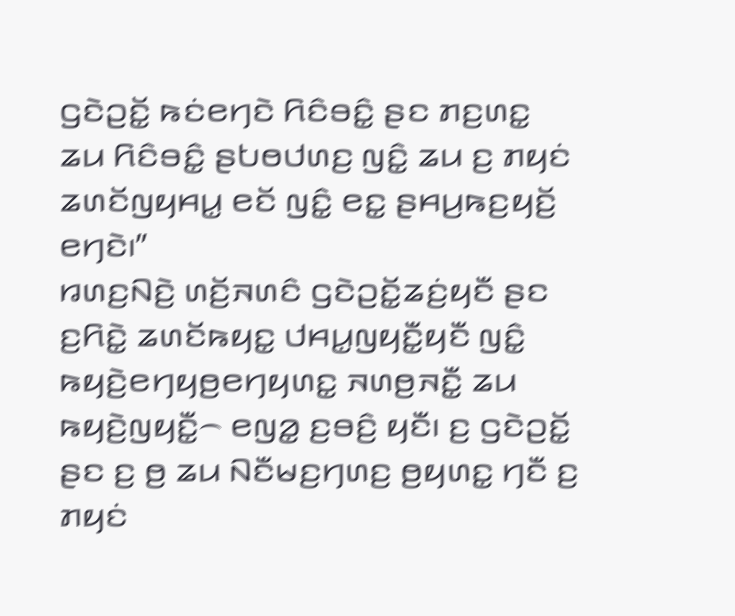ꤞꤢꤧꤑꤢꤩ꤭ ꤒꤢꤦꤕꤚꤢꤧ ꤖꤢꤨꤋꤢꤨ꤭ ꤔꤢ ꤊꤢ꤬ꤛꤢ꤭ ꤘꤣ ꤖꤢꤨꤋꤢꤨ꤭ ꤔꤝꤥꤓꤛꤢ꤬ ꤜꤢꤨ꤭ ꤘꤣ ꤢ꤬ ꤊꤟꤢꤦ ꤘꤛꤢꤩꤜꤟꤌꤣ꤭ ꤕꤢꤩ ꤜꤢꤨ꤭ ꤕꤢ꤭ ꤔꤌꤣ꤬ꤒꤢ꤬ꤟꤢꤩ꤬ ꤕꤚꤢꤧ꤯”
ꤙꤛꤢ꤬ꤡꤢꤧ꤬ ꤛꤢꤩ꤬ꤏꤛꤢꤨ ꤞꤢꤧꤑꤢꤩ꤭ꤘꤢꤦ꤬ꤟꤢꤪ ꤔꤢ ꤢ꤬ꤖꤢꤧ꤭ ꤘꤛꤢꤩꤒꤟꤢ꤭ ꤓꤌꤣ꤭ꤜꤟꤢꤪ꤭ꤟꤢꤪ ꤜꤢꤨ꤭ ꤒꤟꤢꤧ꤬ꤕꤚꤟꤥ꤬ꤕꤚꤟꤛꤢ꤭ ꤏꤛꤥ꤬ꤏꤢꤪ꤭ ꤘꤣ ꤒꤟꤢꤧ꤬ꤜꤟꤢꤪ꤭꤮ ꤕꤜꤤ꤭ ꤢ꤬ꤋꤢꤨ꤬ ꤟꤢꤪ꤯ ꤢ꤬ ꤞꤢꤧꤑꤢꤩ꤭ ꤔꤢ ꤢ꤬ ꤥ꤬ ꤘꤣ ꤡꤢꤪꤗꤢ꤬ꤚꤛꤢ꤬ ꤥ꤬ꤟꤛꤢ꤭ ꤚꤢꤪ ꤢ꤬ ꤊꤟꤢꤦ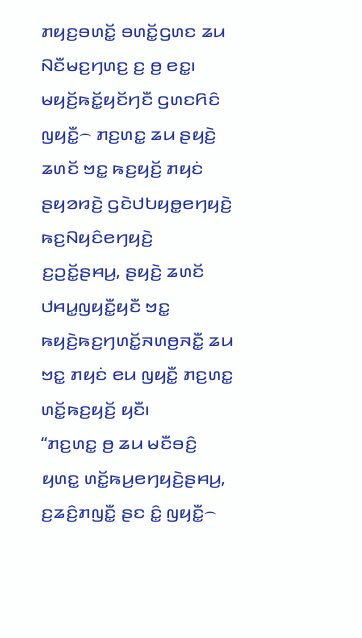ꤊꤟꤢ꤬ꤋꤛꤢꤩ꤭ ꤋꤛꤢꤩ꤭ꤞꤛꤢ ꤘꤣ ꤡꤢꤪꤗꤢ꤬ꤚꤛꤢ꤬ ꤢ꤬ ꤥ꤬ ꤕꤢ꤭꤯
ꤗꤟꤢꤩ꤬ꤒꤢꤩ꤭ꤟꤢꤩꤚꤢꤪ ꤞꤛꤢꤖꤢꤨ ꤜꤟꤢꤪ꤭꤮ ꤊꤢ꤬ꤛꤢ꤭ ꤘꤣ ꤔꤟꤢꤧ꤬ ꤘꤛꤢꤩ ꤠꤢ꤭ ꤒꤢ꤬ꤟꤢꤩ꤬ ꤊꤟꤢꤦ ꤔꤟꤤꤙꤢꤧ꤬ ꤞꤢꤧꤓꤝꤟꤥ꤭ꤕꤚꤟꤢꤧ꤬ ꤒꤢ꤬ꤡꤟꤢꤨꤕꤚꤟꤢꤧ꤬ ꤢ꤬ꤑꤢꤩ꤭ꤔꤌꤣ꤬, ꤔꤟꤢꤧ꤬ ꤘꤛꤢꤩ ꤓꤌꤣ꤭ꤜꤟꤢꤪ꤭ꤟꤢꤪ ꤠꤢ꤭ ꤒꤟꤢꤧ꤬ꤒꤢ꤬ꤚꤛꤢꤩ꤭ꤏꤛꤥ꤬ꤏꤢꤪ꤭ ꤘꤣ ꤠꤢ꤭ ꤊꤟꤢꤦ ꤕꤣ ꤜꤟꤢꤪ꤭ ꤊꤢ꤬ꤛꤢ꤭ ꤛꤢꤩ꤭ꤒꤢ꤬ꤟꤢꤩ꤬ ꤟꤢꤪ꤯
“ꤊꤢ꤬ꤛꤢ꤭ ꤥ꤬ ꤘꤣ ꤗꤢꤪꤋꤢꤨ꤬ ꤟꤛꤢ꤭ ꤛꤢꤩ꤭ꤒꤣ꤬ꤕꤚꤟꤢꤧ꤬ꤔꤌꤣ꤬, ꤢ꤬ꤘꤢꤨ꤬ꤊꤜꤢꤪ꤭ ꤔꤢ ꤢꤨ꤭ ꤜꤟꤢꤪ꤭꤮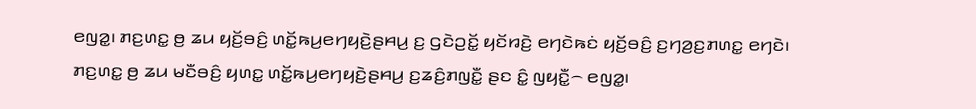ꤕꤜꤤ꤭꤯ ꤊꤢ꤬ꤛꤢ꤭ ꤥ꤬ ꤘꤣ ꤟꤢꤩ꤬ꤋꤢꤨ꤬ ꤛꤢꤩ꤭ꤒꤣ꤬ꤕꤚꤟꤢꤧ꤬ꤔꤌꤣ꤬ ꤢ꤬ ꤞꤢꤧꤑꤢꤩ꤭ ꤟꤢꤩꤙꤢꤧ꤬ ꤕꤚꤢꤧꤒꤢꤦ ꤟꤢꤩ꤬ꤋꤢꤨ꤬ ꤢ꤬ꤚꤤ꤬ꤢ꤬ꤊꤛꤢ꤭ ꤕꤚꤢꤧ꤯ ꤊꤢ꤬ꤛꤢ꤭ ꤥ꤬ ꤘꤣ ꤗꤢꤪꤋꤢꤨ꤬ ꤟꤛꤢ꤭ ꤛꤢꤩ꤭ꤒꤣ꤬ꤕꤚꤟꤢꤧ꤬ꤔꤌꤣ꤬ ꤢ꤬ꤘꤢꤨ꤬ꤊꤜꤢꤪ꤭ ꤔꤢ ꤢꤨ꤭ ꤜꤟꤢꤪ꤭꤮ ꤕꤜꤤ꤭꤯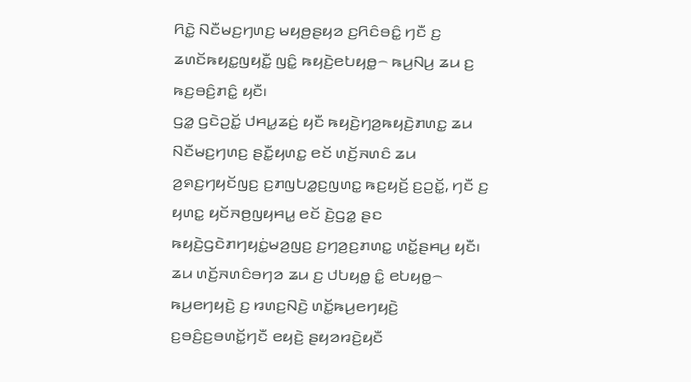ꤖꤢꤧ꤭ ꤡꤢꤪꤗꤢ꤬ꤚꤛꤢ꤬ ꤗꤟꤥ꤬ꤔꤟꤤ ꤢ꤬ꤖꤢꤨꤋꤢꤨ꤭ ꤚꤢꤪ ꤢ꤬ ꤘꤛꤢꤩꤒꤟꤢ꤭ꤜꤟꤢꤪ꤭ ꤜꤢꤨ꤭ ꤒꤟꤢꤧ꤬ꤕꤝꤟꤥ꤭꤮ ꤒꤣ꤬ꤡꤣ꤬ ꤘꤣ ꤢ꤬ ꤒꤢ꤬ꤋꤢꤨ꤬ꤊꤢꤨ꤭ ꤟꤢꤪ꤯
ꤞꤤ꤭ ꤞꤢꤧꤑꤢꤩ꤭ ꤓꤌꤣ꤭ꤘꤢꤦ꤬ ꤟꤢꤪ ꤒꤟꤢꤧ꤬ꤚꤤ꤬ꤒꤟꤢꤧ꤬ꤊꤛꤢ꤭ ꤘꤣ ꤡꤢꤪꤗꤢ꤬ꤚꤛꤢ꤬ ꤔꤢꤪ꤭ꤟꤛꤢ꤭ ꤕꤢꤩ ꤛꤢꤩ꤬ꤏꤛꤢꤨ ꤘꤣ ꤤ꤬ꤎꤢ꤬ꤚꤟꤢꤩꤜꤢ꤬ ꤢ꤬ꤊꤜꤝꤤ꤭ꤢ꤬ꤜꤛꤢ꤭ ꤒꤢ꤬ꤟꤢꤩ꤬ ꤢ꤬ꤑꤢꤩ꤭, ꤚꤢꤪ ꤢ꤬ ꤟꤛꤢ꤭ ꤟꤢꤩꤏꤥ꤬ꤜꤟꤌꤣ꤭ ꤕꤢꤩ ꤢꤧ꤬ꤞꤤ꤭ ꤔꤢ ꤒꤟꤢꤧ꤬ꤞꤢꤧꤊꤚꤟꤢꤦ꤭ꤗꤤ꤬ꤜꤢ꤬ ꤢ꤬ꤚꤤ꤬ꤢ꤬ꤊꤛꤢ꤭ ꤛꤢꤩ꤭ꤔꤌꤣ꤬ ꤟꤢꤪ꤯ ꤘꤣ ꤛꤢꤩ꤬ꤏꤛꤢꤨꤋꤚꤤ ꤘꤣ ꤢ꤬ ꤓꤝꤟꤥ꤭ ꤢꤨ꤭ ꤕꤝꤟꤥ꤭꤮ ꤒꤣ꤬ꤕꤚꤟꤢꤧ꤬ ꤢ꤬ ꤙꤛꤢ꤬ꤡꤢꤧ꤬ ꤛꤢꤩ꤭ꤒꤣ꤬ꤕꤚꤟꤢꤧ꤬ ꤢ꤬ꤋꤢꤨ꤬ꤢ꤬ꤋꤛꤢꤩ꤭ꤚꤢꤪ ꤕꤟꤢꤧ꤬ ꤔꤟꤤꤙꤢꤧ꤬ꤟꤢꤪ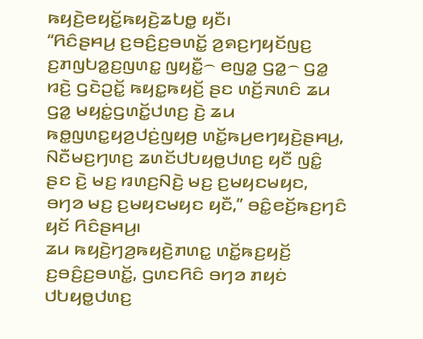ꤒꤟꤢꤧ꤬ꤕꤟꤢꤩ꤭ꤒꤟꤢꤧ꤬ꤘꤝꤥ꤭ ꤟꤢꤪ꤯
“ꤖꤢꤨꤔꤌꤣ꤬ ꤢ꤬ꤋꤢꤨ꤬ꤢ꤬ꤋꤛꤢꤩ꤭ ꤤ꤬ꤎꤢ꤬ꤚꤟꤢꤩꤜꤢ꤬ ꤢ꤬ꤊꤜꤝꤤ꤭ꤢ꤬ꤜꤛꤢ꤭ ꤜꤟꤢꤪ꤭꤮ ꤕꤜꤤ꤭ ꤞꤤ꤭꤮ ꤞꤤ꤭ ꤙꤢꤧ꤬ ꤞꤢꤧꤑꤢꤩ꤭ ꤒꤟꤢ꤭ꤒꤟꤢꤩ꤬ ꤔꤢ ꤛꤢꤩ꤬ꤏꤛꤢꤨ ꤘꤣ ꤞꤤ꤭ ꤗꤟꤢꤦ꤭ꤞꤛꤢꤩ꤭ꤓꤛꤢ꤬ ꤢꤧ꤬ ꤘꤣ ꤒꤥ꤭ꤜꤛꤢ꤭ꤟꤤ꤬ꤓꤢꤦ꤬ꤜꤟꤥ꤬ ꤛꤢꤩ꤭ꤒꤣ꤬ꤕꤚꤟꤢꤧ꤬ꤔꤌꤣ꤬, ꤡꤢꤪꤗꤢ꤬ꤚꤛꤢ꤬ ꤘꤛꤢꤩꤓꤝꤟꤥ꤭ꤓꤛꤢ꤬ ꤟꤢꤪ ꤜꤢꤨ꤭ ꤔꤢ ꤢꤧ꤬ ꤗꤢ꤬ ꤙꤛꤢ꤬ꤡꤢꤧ꤬ ꤗꤢ꤬ ꤢ꤬ꤗꤟꤢꤗꤟꤢ, ꤋꤚꤤ ꤗꤢ꤬ ꤢ꤬ꤗꤟꤢꤗꤟꤢ ꤟꤢꤪ,” ꤋꤢꤨ꤭ꤕꤢꤩ꤬ꤒꤢ꤬ꤚꤢꤨ ꤟꤢꤩ ꤖꤢꤨꤔꤌꤣ꤬꤯
ꤘꤣ ꤒꤟꤢꤧ꤬ꤚꤤ꤬ꤒꤟꤢꤧ꤬ꤊꤛꤢ꤭ ꤛꤢꤩ꤭ꤒꤢ꤬ꤟꤢꤩ꤬ ꤢ꤬ꤋꤢꤨ꤬ꤢ꤬ꤋꤛꤢꤩ꤭, ꤞꤛꤢꤖꤢꤨ ꤋꤚꤤ ꤊꤟꤢꤦ ꤓꤝꤟꤥ꤭ꤓꤛꤢ꤬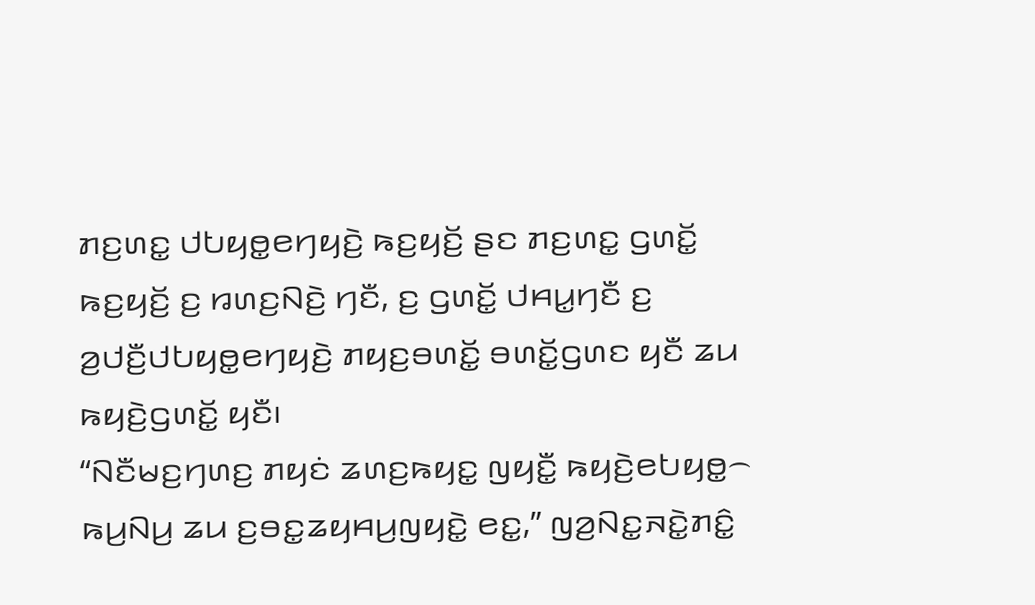ꤊꤢ꤬ꤛꤢ꤭ ꤓꤝꤟꤥ꤭ꤕꤚꤟꤢꤧ꤬ ꤒꤢ꤬ꤟꤢꤩ꤬ ꤔꤢ ꤊꤢ꤬ꤛꤢ꤭ ꤞꤛꤢꤩ꤭ ꤒꤢ꤬ꤟꤢꤩ꤬ ꤢ꤬ ꤙꤛꤢ꤬ꤡꤢꤧ꤬ ꤚꤢꤪ, ꤢ꤬ ꤞꤛꤢꤩ꤭ ꤓꤌꤣ꤭ꤚꤢꤪ ꤢ꤬ ꤤ꤬ꤓꤢꤪ꤬ꤓꤝꤟꤥ꤭ꤕꤚꤟꤢꤧ꤬ ꤊꤟꤢ꤬ꤋꤛꤢꤩ꤭ ꤋꤛꤢꤩ꤭ꤞꤛꤢ ꤟꤢꤪ ꤘꤣ ꤒꤟꤢꤧ꤬ꤞꤛꤢꤩ꤭ ꤟꤢꤪ꤯
“ꤡꤢꤪꤗꤢ꤬ꤚꤛꤢ꤬ ꤊꤟꤢꤦ ꤘꤛꤢ꤬ꤒꤟꤢ꤭ ꤜꤟꤢꤪ꤭ ꤒꤟꤢꤧ꤬ꤕꤝꤟꤥ꤭꤮ ꤒꤣ꤬ꤡꤣ꤬ ꤘꤣ ꤢ꤬ꤋꤢ꤭ꤘꤟꤌꤣ꤬ꤜꤟꤢꤧ꤭ ꤕꤢ꤭,” ꤜꤤ꤬ꤡꤢ꤭ꤏꤢꤧ꤭ꤊꤢꤨ꤭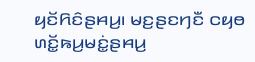ꤟꤢꤩꤖꤢꤨꤔꤌꤣ꤬꤯ ꤗꤢ꤬ꤔꤢꤚꤢꤪ ꤍꤟꤥ ꤛꤢꤩ꤭ꤒꤣ꤬ꤗꤢꤦ꤭ꤔꤌꤣ꤬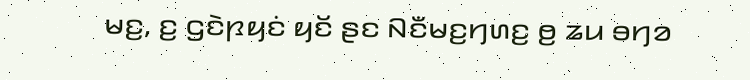ꤗꤢ꤬, ꤢ꤬ ꤞꤢꤧꤐꤟꤢꤦ ꤟꤢꤩ ꤔꤢ ꤡꤢꤪꤗꤢ꤬ꤚꤛꤢ꤬ ꤥ꤬ ꤘꤣ ꤋꤚꤤ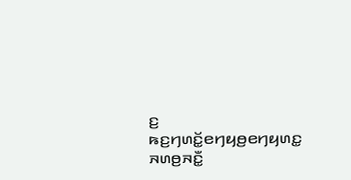ꤢ꤬ ꤒꤢ꤬ꤚꤛꤢꤩ꤭ꤕꤚꤟꤥ꤬ꤕꤚꤟꤛꤢ꤭ ꤏꤛꤥ꤬ꤏꤢꤪ꤭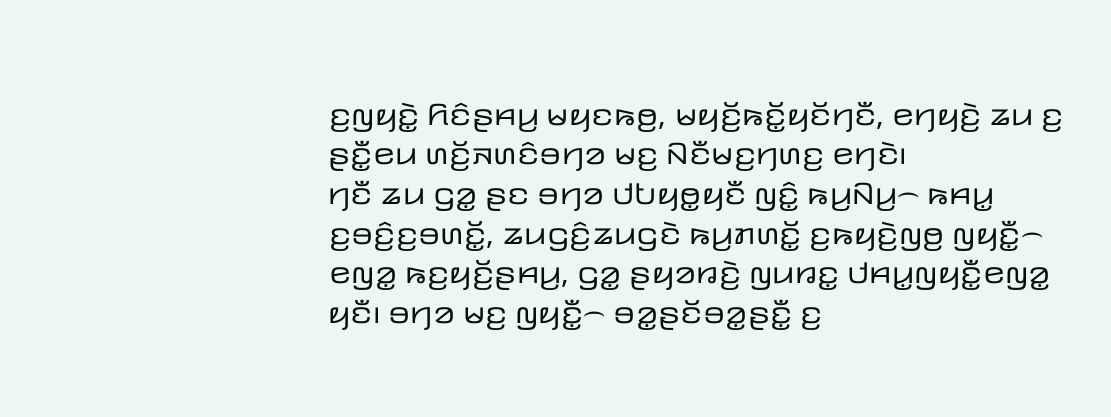ꤢ꤬ꤜꤟꤢꤧ꤭ ꤖꤢꤨꤔꤌꤣ꤬ ꤗꤟꤢꤒꤥ꤬, ꤗꤟꤢꤩ꤬ꤒꤢꤩ꤭ꤟꤢꤩꤚꤢꤪ, ꤕꤚꤟꤢꤧ꤬ ꤘꤣ ꤢ꤬ ꤔꤢꤪ꤭ꤕꤣ ꤛꤢꤩ꤬ꤏꤛꤢꤨꤋꤚꤤ ꤗꤢ꤬ ꤡꤢꤪꤗꤢ꤬ꤚꤛꤢ꤬ ꤕꤚꤢꤧ꤯
ꤚꤢꤪ ꤘꤣ ꤞꤤ꤭ ꤔꤢ ꤋꤚꤤ ꤓꤝꤟꤥ꤭ꤟꤢꤪ ꤜꤢꤨ꤭ ꤒꤣ꤬ꤡꤣ꤬꤮ ꤒꤌꤣ꤭ ꤢ꤬ꤋꤢꤨ꤬ꤢ꤬ꤋꤛꤢꤩ꤭, ꤘꤣꤞꤢꤨ꤬ꤘꤣꤞꤢꤧ ꤒꤣ꤬ꤊꤛꤢꤩ꤭ ꤢ꤬ꤒꤟꤢꤧ꤬ꤜꤥ꤬ ꤜꤟꤢꤪ꤭꤮ ꤕꤜꤤ꤭ ꤒꤢ꤬ꤟꤢꤩ꤬ꤔꤌꤣ꤬, ꤞꤤ꤭ ꤔꤟꤤꤙꤢꤧ꤬ ꤜꤣꤙꤢ꤭ ꤓꤌꤣ꤭ꤜꤟꤢꤪ꤭ꤕꤜꤤ꤭ ꤟꤢꤪ꤯ ꤋꤚꤤ ꤗꤢ꤬ ꤜꤟꤢꤪ꤭꤮ ꤋꤤ꤭ꤔꤢꤩꤋꤤ꤭ꤔꤢꤪ꤭ ꤢ꤬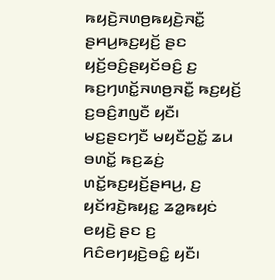ꤒꤟꤢꤧ꤬ꤏꤛꤥ꤬ꤒꤟꤢꤧ꤬ꤏꤢꤪ꤭ ꤔꤌꤣ꤬ꤒꤢ꤬ꤟꤢꤩ꤬ ꤔꤢ ꤟꤢꤩ꤬ꤋꤢꤨ꤬ꤔꤟꤢꤩꤋꤢꤨ꤬ ꤢ꤬ ꤒꤢ꤬ꤚꤛꤢꤩ꤭ꤏꤛꤥ꤬ꤏꤢꤪ꤭ ꤒꤢ꤬ꤟꤢꤩ꤬ ꤢ꤬ꤋꤢꤨ꤬ꤊꤜꤢꤪ ꤟꤢꤪ꤯
ꤗꤢ꤬ꤔꤢꤚꤢꤪ ꤗꤟꤢꤪꤑꤢꤩ꤭ ꤘꤣ ꤋꤛꤢꤩ꤭ ꤒꤢ꤬ꤘꤢꤦ꤬ ꤛꤢꤩ꤭ꤒꤢ꤬ꤟꤢꤩ꤬ꤔꤌꤣ꤬, ꤢ꤬ ꤟꤢꤩꤙꤢꤧ꤬ꤒꤟꤢ꤭ ꤘꤤ꤭ꤒꤟꤢꤦ ꤕꤟꤢꤧ꤬ ꤔꤢ ꤢ꤬ ꤖꤢꤨꤕꤚꤟꤢꤧ꤬ꤋꤢꤨ꤭ ꤟꤢꤪ꤯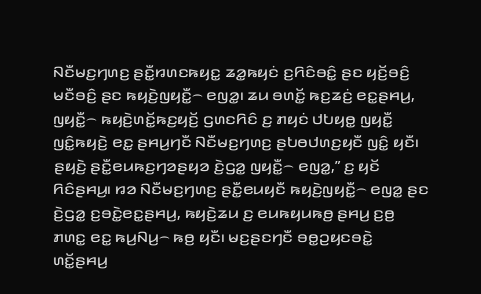ꤡꤢꤪꤗꤢ꤬ꤚꤛꤢ꤬ ꤔꤢꤪ꤭ꤙꤛꤢꤒꤟꤢ꤭ ꤘꤤ꤭ꤒꤟꤢꤦ ꤢ꤬ꤖꤢꤨꤋꤢꤨ꤭ ꤔꤢ ꤟꤢꤩ꤬ꤋꤢꤨ꤬ ꤗꤢꤪꤋꤢꤨ꤬ ꤔꤢ ꤒꤟꤢꤧ꤬ꤜꤟꤢꤪ꤭꤮ ꤕꤜꤤ꤭꤯ ꤘꤣ ꤋꤛꤢꤩ꤭ ꤒꤢ꤬ꤘꤢꤦ꤬ ꤕꤢ꤭ꤔꤌꤣ꤬, ꤜꤟꤢꤪ꤭꤮ ꤒꤟꤢꤧ꤬ꤛꤢꤩ꤭ꤒꤢ꤬ꤟꤢꤩ꤬ ꤞꤛꤢꤖꤢꤨ ꤢ꤬ ꤊꤟꤢꤦ ꤓꤝꤟꤥ꤭ ꤜꤟꤢꤪ꤭ ꤜꤢꤨ꤭ꤒꤟꤢꤧ꤬ ꤕꤢ꤭ ꤔꤌꤣ꤬ꤚꤢꤪ ꤡꤢꤪꤗꤢ꤬ꤚꤛꤢ꤬ ꤔꤝꤥꤓꤛꤢ꤬ꤟꤢꤪ ꤜꤢꤨ꤭ ꤟꤢꤪ꤯
ꤔꤟꤢꤧ꤬ ꤔꤢꤪ꤭ꤕꤣꤒꤢ꤬ꤚꤤꤔꤟꤤ ꤢꤧ꤬ꤞꤤ꤭ ꤜꤟꤢꤪ꤭꤮ ꤕꤜꤤ꤭,” ꤢ꤬ ꤟꤢꤩ ꤖꤢꤨꤔꤌꤣ꤬꤯ ꤙꤤ ꤡꤢꤪꤗꤢ꤬ꤚꤛꤢ꤬ ꤔꤢꤪ꤭ꤕꤣꤟꤢꤪ ꤒꤟꤢꤧ꤬ꤜꤟꤢꤪ꤭꤮ ꤕꤜꤤ꤭ ꤔꤢ ꤢꤧ꤬ꤞꤤ꤭ ꤢ꤬ꤋꤢꤧ꤭ꤕꤢ꤭ꤔꤌꤣ꤬, ꤒꤟꤢꤧ꤬ꤘꤣ ꤢ꤬ ꤕꤣꤒꤟꤣꤒꤥ꤬ ꤔꤌꤣ꤬ ꤢ꤬ꤥ꤬ ꤊꤛꤢ꤭ ꤕꤢ꤭ ꤒꤣ꤬ꤡꤣ꤬꤮ ꤒꤥ꤬ ꤟꤢꤪ꤯ ꤗꤢ꤬ꤔꤢꤚꤢꤪ ꤋꤥ꤭ꤑꤟꤢꤋꤢꤧ꤭ ꤛꤢꤩ꤭ꤔꤌꤣ꤬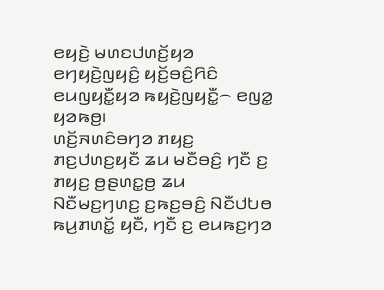ꤕꤟꤢꤧ꤬ ꤗꤛꤢꤓꤛꤢꤩ꤬ꤟꤤ ꤕꤚꤟꤢꤧ꤬ꤜꤟꤢꤨ꤬ ꤟꤢꤩ꤬ꤋꤢꤨ꤬ꤖꤢꤨ ꤕꤣꤜꤟꤢꤪ꤭ꤟꤤ ꤒꤟꤢꤧ꤬ꤜꤟꤢꤪ꤭꤮ ꤕꤜꤤ꤭ ꤟꤤꤒꤥ꤬꤯
ꤛꤢꤩ꤬ꤏꤛꤢꤨꤋꤚꤤ ꤊꤟꤢ꤬ ꤊꤢ꤬ꤓꤛꤢ꤬ꤟꤢꤪ ꤘꤣ ꤗꤢꤪꤋꤢꤨ꤬ ꤚꤢꤪ ꤢ꤬ ꤊꤟꤢ꤬ ꤥ꤬ꤔꤛꤢ꤭ꤥ꤬ ꤘꤣ ꤡꤢꤪꤗꤢ꤬ꤚꤛꤢ꤬ ꤢ꤬ꤒꤢ꤬ꤋꤢꤨ꤬ ꤡꤢꤪꤓꤝꤥ ꤒꤣ꤬ꤊꤛꤢꤩ꤭ ꤟꤢꤪ, ꤚꤢꤪ ꤢ꤬ ꤕꤣꤒꤢ꤬ꤚꤤ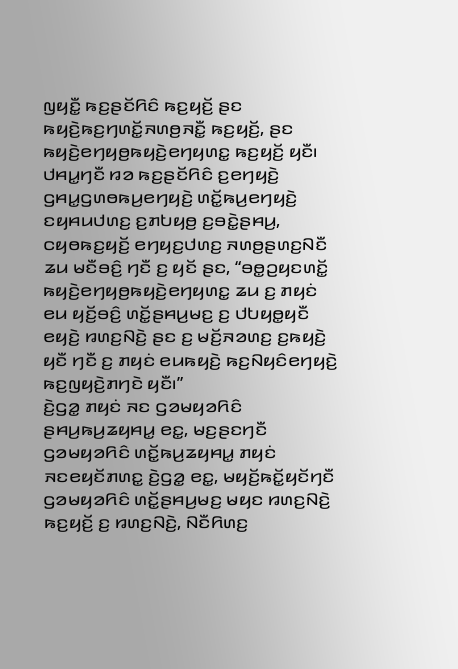ꤜꤟꤢꤪ꤭ ꤒꤢ꤬ꤔꤢꤩꤖꤢꤨ ꤒꤢ꤬ꤟꤢꤩ꤬ ꤔꤢ ꤒꤟꤢꤧ꤬ꤒꤢ꤬ꤚꤛꤢꤩ꤭ꤏꤛꤥ꤬ꤏꤢꤪ꤭ ꤒꤢ꤬ꤟꤢꤩ꤬, ꤔꤢ ꤒꤟꤢꤧ꤬ꤕꤚꤟꤥ꤬ꤒꤟꤢꤧ꤬ꤕꤚꤟꤛꤢ꤭ ꤒꤢ꤬ꤟꤢꤩ꤬ ꤟꤢꤪ꤯
ꤓꤌꤣ꤭ꤚꤢꤪ ꤙꤤ ꤒꤢ꤬ꤔꤢꤩꤖꤢꤨ ꤢ꤬ꤕꤚꤟꤢꤧ꤬ ꤞꤌꤣ꤭ꤞꤛꤥꤒꤣ꤬ꤕꤚꤟꤢꤧ꤬ ꤛꤢꤩ꤭ꤒꤣ꤬ꤕꤚꤟꤢꤧ꤬ ꤢꤟꤌꤣꤓꤛꤢ꤬ ꤢ꤬ꤊꤝꤟꤥ꤬ ꤢ꤬ꤋꤢꤧ꤭ꤔꤌꤣ꤬, ꤍꤟꤥꤒꤢ꤬ꤟꤢꤩ꤬ ꤕꤚꤟꤢ꤬ꤓꤛꤢ꤬ ꤏꤛꤥ꤬ꤔꤛꤢ꤬ꤡꤢꤪ ꤘꤣ ꤗꤢꤪꤋꤢꤨ꤬ ꤚꤢꤪ ꤢ꤬ ꤟꤢꤩ ꤔꤢ, “ꤋꤥ꤭ꤑꤟꤢꤛꤢꤩ꤭ ꤒꤟꤢꤧ꤬ꤕꤚꤟꤥ꤬ꤒꤟꤢꤧ꤬ꤕꤚꤟꤛꤢ꤭ ꤘꤣ ꤢ꤬ ꤊꤟꤢꤦ ꤕꤣ ꤟꤢꤩ꤬ꤋꤢꤨ꤬ ꤛꤢꤩ꤭ꤔꤌꤣ꤬ꤗꤢ꤬ ꤢ꤬ ꤓꤝꤟꤥ꤭ꤟꤢꤪ ꤕꤟꤢꤧ꤬ ꤙꤛꤢ꤬ꤡꤢꤧ꤬ ꤔꤢ ꤢ꤬ ꤗꤢꤩ꤬ꤏꤤꤛꤢ꤬ ꤢ꤬ꤒꤟꤢꤧ꤬ ꤟꤢꤪ ꤚꤢꤪ ꤢ꤬ ꤊꤟꤢꤦ ꤕꤣꤒꤟꤢꤧ꤬ ꤒꤢ꤬ꤡꤟꤢꤨꤕꤚꤟꤢꤧ꤬ ꤒꤢ꤬ꤜꤟꤢꤧ꤬ꤊꤚꤢꤧ ꤟꤢꤪ꤯”
ꤢꤧ꤬ꤞꤤ꤭ ꤊꤟꤢꤦ ꤏꤢ ꤞꤤꤗꤟꤤꤖꤢꤨ ꤔꤌꤣ꤬ꤒꤣ꤬ꤘꤟꤌꤣ꤭ ꤕꤢ꤭, ꤗꤢ꤬ꤔꤢꤚꤢꤪ ꤞꤤꤗꤟꤤꤖꤢꤨ ꤛꤢꤩ꤭ꤒꤣ꤬ꤘꤟꤌꤣ꤭ ꤊꤟꤢꤦ ꤏꤢꤕꤟꤢꤩꤊꤛꤢ꤭ ꤢꤧ꤬ꤞꤤ꤭ ꤕꤢ꤭, ꤗꤟꤢꤩ꤬ꤒꤢꤩ꤭ꤟꤢꤩꤚꤢꤪ ꤞꤤꤗꤟꤤꤖꤢꤨ ꤛꤢꤩ꤭ꤔꤌꤣ꤬ꤗꤢ꤬ ꤗꤟꤢ ꤙꤛꤢ꤬ꤡꤢꤧ꤬ ꤒꤢ꤬ꤟꤢꤩ꤬ ꤢ꤬ ꤙꤛꤢ꤬ꤡꤢꤧ꤬, ꤡꤢꤪꤖꤛꤢ꤬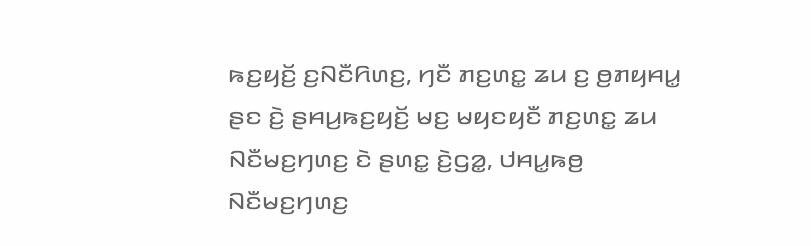ꤒꤢ꤬ꤟꤢꤩ꤬ ꤢ꤬ꤡꤢꤪꤖꤛꤢ꤬, ꤚꤢꤪ ꤊꤢ꤬ꤛꤢ꤭ ꤘꤣ ꤢ꤬ ꤥ꤬ꤊꤟꤌꤣ꤭ ꤔꤢ ꤢꤧ꤬ ꤔꤌꤣ꤬ꤒꤢ꤬ꤟꤢꤩ꤬ ꤗꤢ꤬ ꤗꤟꤢꤟꤢꤪ ꤊꤢ꤬ꤛꤢ꤭ ꤘꤣ ꤡꤢꤪꤗꤢ꤬ꤚꤛꤢ꤬ ꤢꤧ ꤔꤛꤢ꤭ ꤢꤧ꤬ꤞꤤ꤭, ꤓꤌꤣ꤭ꤒꤥ꤬ ꤡꤢꤪꤗꤢ꤬ꤚꤛꤢ꤬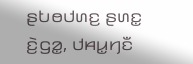ꤔꤝꤥꤓꤛꤢ꤬ ꤔꤛꤢ꤭ ꤢꤧ꤬ꤞꤤ꤭, ꤓꤌꤣ꤭ꤚꤢꤪ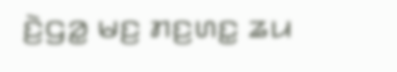ꤢꤧ꤬ꤞꤤ꤭ ꤗꤢ꤬ ꤊꤢ꤬ꤛꤢ꤭ ꤘꤣ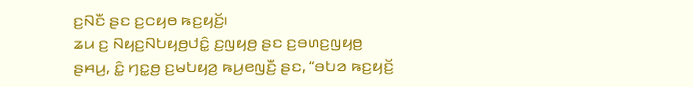ꤢ꤬ꤡꤢꤪ ꤔꤢ ꤢ꤬ꤍꤟꤥ ꤒꤢ꤬ꤟꤢꤩ꤬꤯
ꤘꤣ ꤢ꤬ ꤡꤟꤢ꤬ꤡꤝꤟꤥ꤬ꤓꤢꤨ꤭ ꤢ꤬ꤜꤟꤥ꤬ ꤔꤢ ꤢ꤬ꤋꤛꤢ꤬ꤜꤟꤥ꤬ ꤔꤌꤣ꤬, ꤢꤨ꤭ ꤚꤢ꤭ꤥ꤬ ꤢ꤬ꤗꤝꤟꤤ꤬ ꤒꤣ꤬ꤕꤜꤢꤪ꤬ ꤔꤢ, “ꤋꤝꤤ ꤒꤢ꤬ꤟꤢꤩ꤬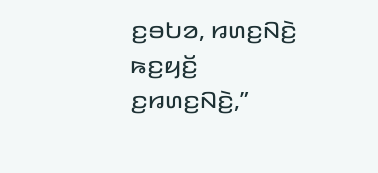ꤢ꤬ꤋꤝꤤ, ꤙꤛꤢ꤬ꤡꤢꤧ꤬ ꤒꤢ꤬ꤟꤢꤩ꤬ ꤢ꤬ꤙꤛꤢ꤬ꤡꤢꤧ꤬,”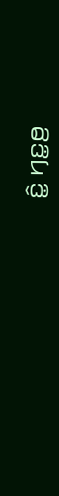ꤢꤨ꤭ ꤚꤢ꤭ꤥ꤬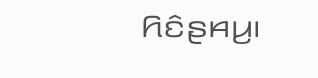ꤖꤢꤨꤔꤌꤣ꤬꤯